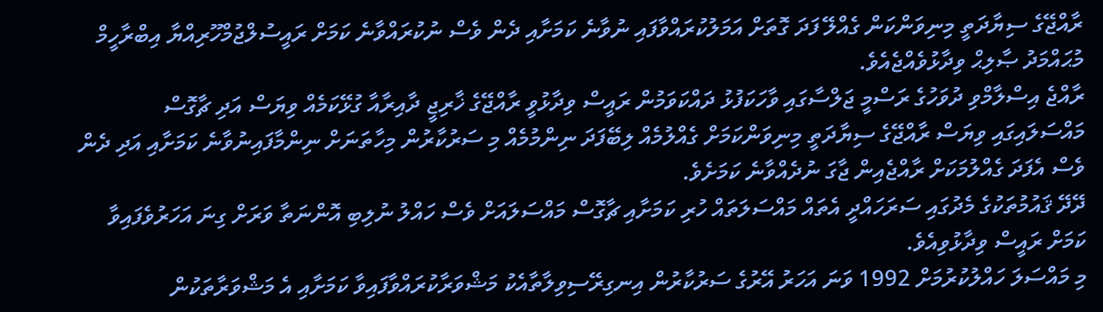ރާއްޖޭގެ ސިޔާދަތީ މިނިވަންކަން ގެއްލޭ ފަދަ ގޮތަށް އަމަލުކުރައްވާފައި ނުވާނެ ކަމަށާއި ދެން ވެސް ނުކުރައްވާނެ ކަމަށް ރައީސުލްޖުމްހޫރިއްޔާ އިބްރާހީމް މުޙައްމަދު ޞާލިޙް ވިދާޅުވެއްޖެއެވެ.
ރާއްޖެ އިސްލާމްވި ދުވަހުގެ ރަސްމީ ޖަލްސާގައި ވާހަކަފުޅު ދައްކަވަމުން ރައީސް ވިދާޅުވީ ރާއްޖޭގެ ޚާރިޖީ ދާއިރާއާ ގުޅޭކަމެއް ވިޔަސް އަދި ޗާގޮސް މައްސަލައިގައި ވިޔަސް ރާއްޖޭގެ ސިޔާދަތީ މިނިވަންކަމަށް ގެއްލުމެއް ލިބޭފަދަ ނިންމުމެއް މި ސަރުކާރުން މިހާތަނަށް ނިންމާފައިނުވާނެ ކަމަށާއި އަދި ދެން ވެސް އެފަދަ ގެއްލުމަކަށް ރާއްޖެއިން ޖާގަ ނުދެއްވާނެ ކަމަށެވެ.
ދޭދޭ ޤައުމުތަކުގެ މެދުގައި ސަރަހައްދީ އެތައް މައްސަލަތައް ހުރި ކަމަށާއި ޗާގޮސް މައްސަލައަށް ވެސް ހައްލު ނުލިބި އޮންނަތާ ވަރަށް ގިނަ އަހަރުވެފައިވާ ކަމަށް ރައީސް ވިދާޅުވިއެވެ.
މި މައްސަލަ ހައްލުކުރުމަށް 1992 ވަނަ އަހަރު އޭރުގެ ސަރުކާރުން އިނގިރޭސިވިލާތާއެކު މަޝްވަރާކުރައްވާފައިވާ ކަމަށާއި އެ މަޝްވަރާތަކުން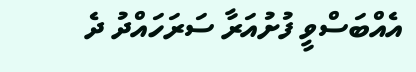އެއްބަސްވީ ފުށުއަރާ ސަރަހައްދު ދެ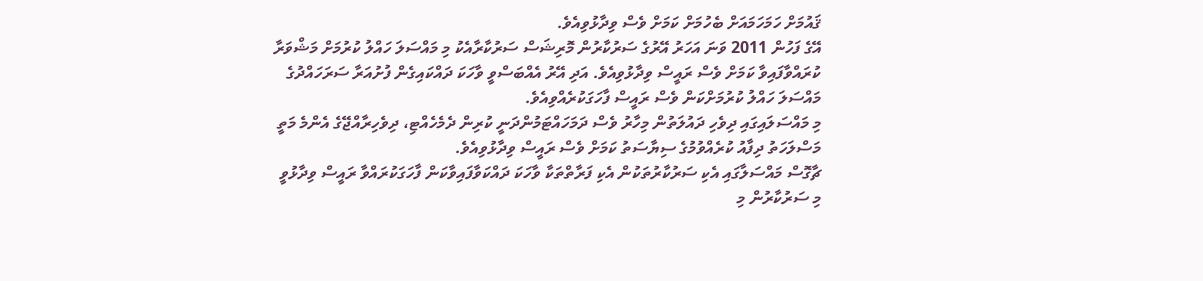ޤައުމަށް ހަމަހަމައަށް ބެހުމަށް ކަމަށް ވެސް ވިދާޅުވިއެވެ.
އޭގެ ފަހުން 2011 ވަނަ އަހަރު އޭރުގެ ސަރުކާރުން މޮރިޝަސް ސަރުކާރާއެކު މި މައްސަލަ ހައްލު ކުރުމަށް މަޝްވަރާ ކުރައްވާފައިވާ ކަމަށް ވެސް ރައީސް ވިދާޅުވިއެވެ. އަދި އޭރު އެއްބަސްވީ ވާހަކަ ދައްކައިގެން ފުށުއަރާ ސަރަހައްދުގެ މައްސަލަ ހައްލު ކުރުމަށްކަން ވެސް ރައީސް ފާހަގަކުރެއްވިއެވެ.
މި މައްސަލައިގައި ދިވެހި ދައުލަތުން މިހާރު ވެސް ދަމަހައްޓަމުންދަނީ ކުރިން ދެމެހެއްޓި، ދިވެހިރާއްޖޭގެ އެންމެ މަތީ މަސްލަހަތު ދިފާއު ކުރެއްވުމުގެ ސިޔާސަތު ކަމަށް ވެސް ރައީސް ވިދާޅުވިއެވެ.
ޗާގޮސް މައްސަލާގައި އެކި ސަރުކާރުތަކުން އެކި ފަރާތްތަކާ ވާހަކަ ދައްކަވާފައިވާކަން ފާހަގަކުރައްވާ ރައީސް ވިދާޅުވީ މި ސަރުކާރުން މި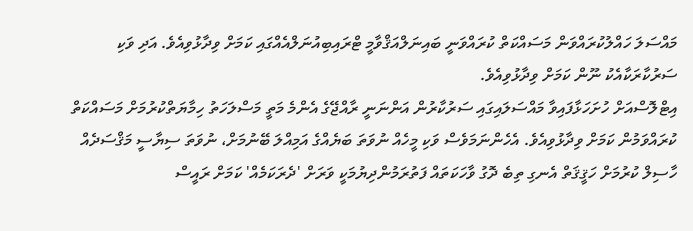މައްސަލަ ހައްލުކުރައްވަން މަސައްކަތް ކުރައްވަނީ ބައިނަލްއަޤްވާމީ ޓްރައިބިއުނަލްއެއްގައި ކަމަށް ވިދާޅުވިއެވެ. އަދި ވަކި ސަރުކާރަކާއެކު ނޫން ކަމަށް ވިދާޅުވިއެވެ.
އިޓްލޮސްއަށް ހުށަހަޅާފައިވާ މައްސަލައިގައި ސަރުކާރުން އަންނަނީ ރާއްޖޭގެ އެންމެ މަތީ މަސްލަހަތު ހިމާޔަތްކުރުމަށް މަސައްކަތް ކުރައްވަމުން ކަމަށް ވިދާޅުވިއެވެ. އެހެންނަމަވެސް ވަކި މީހެއް ނުވަތަ ބަޔެއްގެ އަމިއްލަ ބޭނުމަށް، ނުވަތަ ސިޔާސީ މަޤްސަދެއް ހާސިލް ކުރުމަށް ހަޤީޤަތް އެނގި ތިބެ ދޮގު ވާހަކަތައް ފަތުރަމުންދިޔުމަކީ ވަރަށް 'ދެރަކަމެއް' ކަމަށް ރައީސް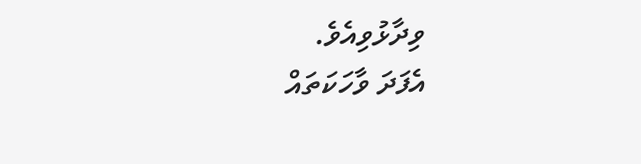ވިދާޅުވިއެވެ.
އެފަދަ ވާހަކަތައް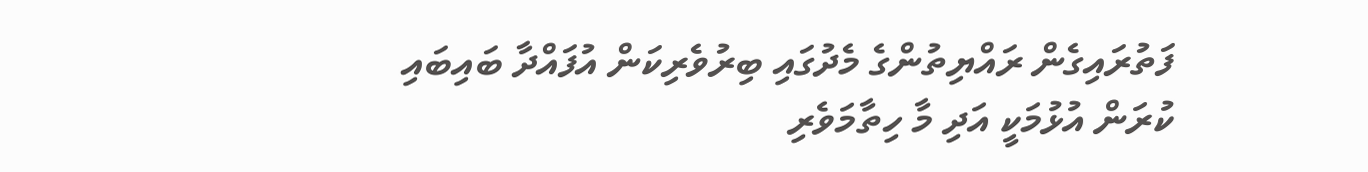ފަތުރައިގެން ރައްޔިތުންގެ މެދުގައި ބިރުވެރިކަން އުފައްދާ ބައިބައި ކުރަން އުޅުމަކީ އަދި މާ ހިތާމަވެރި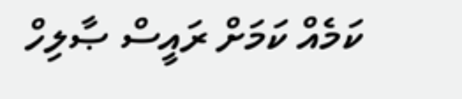ކަމެއް ކަމަށް ރައީސް ޞާލިހް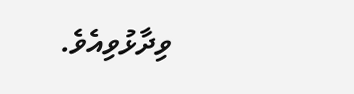ވިދާޅުވިއެވެ.